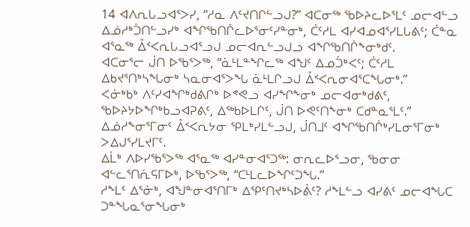14 ᐊᐱᕆᒐᓗᐊᕐᐳᓯ, “ᓱᓇ ᐱᑦᔪᑎᒋᓪᓗᒍ?” ᐊᑕᓂᖅ ᖃᐅᔨᓚᐅᕐᒪᑦ ᓄᓕᐊᓪᓗ ᐃᓅᓱᒃᑑᑎᓪᓗᓯᒃ ᐊᖏᖃᑎᒌᓚᐅᕐᓂᑦᓯᓐᓂᒃ, ᑖᑦᓱᒪ ᐊᓯᐊᓄᐊᕐᓯᒪᒐᕕᑦ; ᑖᓐᓇ ᐊᕐᓇᖅ ᐂᑉᐸᕆᒐᓗᐊᕐᓗᒍ ᓄᓕᐊᕆᓪᓗᒍᓗ ᐊᖏᖃᑎᒌᖕᓂᒃᑯᑦ.
ᐊᑕᓂᕐᓕ ᒎᑎ ᐅᖃᕐᐳᖅ, “ᓈᒻᒪᓐᖏᓚᖅ ᐊᖑᑦ ᐃᓄᑑᒃᐸᑦ; ᑖᑦᓱᒪ ᐃᑲᔪᕐᑎᒃᓴᖓᓂᒃ ᓴᓇᓂᐊᕐᐳᖓ ᓈᒻᒪᒋᓗᒍ ᐂᑉᐸᕆᓂᐊᕐᑕᖓᓂᒃ.”
ᐸᓃᒃᑲᒃ ᐱᑦᓯᐊᖏᒃᑯᕕᒋᒃ ᐅᕝᕙᓗ ᐊᓯᖏᖕᓂᒃ ᓄᓕᐊᓂᒃᑯᕕᑦ, ᖃᐅᔨᔭᐅᖏᒃᑲᓗᐊᕈᕕᑦ, ᐃᖅᑲᐅᒪᒋᑦ, ᒎᑎ ᐅᕙᑦᑎᖕᓂᒃ ᑕᑯᓐᓇᕐᒪᑦ.”
ᐃᓅᓱᖕᓂᕐᒥᓂᑦ ᐂᑉᐸᕆᔭᓂ ᕿᒪᒃᓯᒪᓪᓗᒍ, ᒎᑎᒧᑦ ᐊᖏᖃᑎᒌᒃᓯᒪᓂᕐᒥᓂᒃ ᐳᐃᒍᕐᓯᒪᔪᒥᑦ.
ᐃᒫᒃ ᐱᐅᓯᖃᕐᐳᖅ ᐊᕐᓇᖅ ᐊᓯᓐᓂᐊᕐᑐᖅ: ᓂᕆᓚᐅᕐᓗᓂ, ᖃᓂᓂ ᐊᓪᓚᕐᑎᕇᕋᒥᐅᒃ, ᐅᖃᕐᐳᖅ, “ᑕᒻᒪᓚᐅᖏᑦᑐᖓ.”
ᓱᖕᒪᑦ ᐃᕐᓃᒃ, ᐊᖑᓐᓂᐊᕐᑎᒥᒃ ᐃᕿᑦᑎᔪᒃᓴᐅᕖᑦ? ᓱᖕᒪᓪᓗ ᐊᓯᕕᑦ ᓄᓕᐊᖓᑕ ᑐᓐᖓᓇᕐᓂᖓᓂᒃ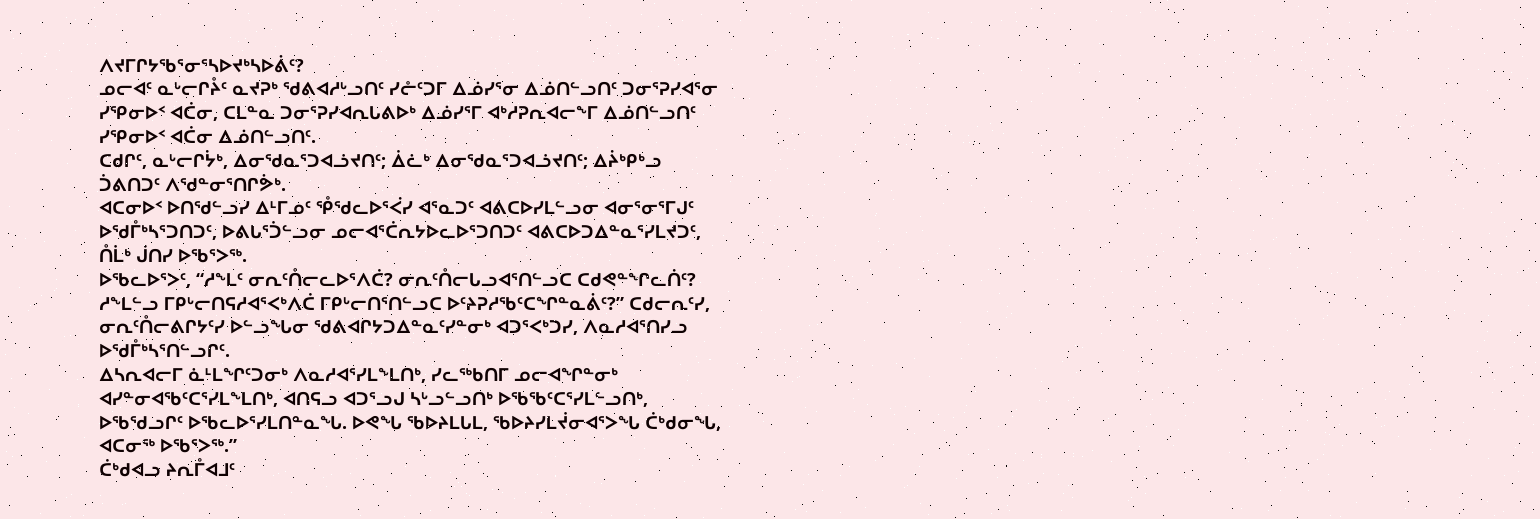ᐱᔪᒥᒋᔭᖃᕐᓂᕐᓴᐅᔪᒃᓴᐅᕖᑦ?
ᓄᓕᐊᑦ ᓇᒡᓕᒋᔧᑦ ᓇᔪᕈᒃ ᖁᕕᐊᓱᒡᓗᑎᑦ ᓯᓔᑦᑐᒥ ᐃᓅᓯᕐᓂ ᐃᓅᑎᓪᓗᑎᑦ ᑐᓂᕐᕈᓯᐊᕐᓂ ᓯᕿᓂᐅᑉ ᐊᑖᓂ, ᑕᒪᓐᓇ ᑐᓂᕐᕈᓯᐊᕆᒐᕕᐅᒃ ᐃᓅᓯᕐᒥ ᐊᒃᓱᕈᕆᐊᓕᖕᒥ ᐃᓅᑎᓪᓗᑎᑦ ᓯᕿᓂᐅᑉ ᐊᑖᓂ ᐃᓅᑎᓪᓗᑎᑦ.
ᑕᑯᒋᑦ, ᓇᒡᓕᒋᔮᒃ, ᐃᓂᖁᓇᕐᑐᐊᓘᔪᑎᑦ; ᐄᓛᒃ ᐃᓂᖁᓇᕐᑐᐊᓘᔪᑎᑦ; ᐃᔩᒃᑭᒃᓗ ᑑᕕᑎᑐᑦ ᐱᖁᓐᓂᕐᑎᒋᕘᒃ.
ᐊᑕᓂᐅᑉ ᐅᑎᖁᓪᓗᓯ ᐃᒻᒥᓄᑦ ᕾᖁᓚᐅᕐᐹᓯ ᐊᕐᓇᑐᑦ ᐊᕕᑕᐅᓯᒪᓪᓗᓂ ᐊᓂᕐᓂᕐᒥᒍᑦ ᐅᖁᒤᒃᓴᕐᑐᑎᑐᑦ, ᐅᕕᒐᕐᑑᓪᓗᓂ ᓄᓕᐊᕐᑖᕆᔭᐅᓚᐅᕐᑐᑎᑐᑦ ᐊᕕᑕᐅᑐᐃᓐᓇᕐᓯᒪᔪᑐᑦ, ᑍᒫᒃ ᒎᑎᓯ ᐅᖃᕐᐳᖅ.
ᐅᖃᓚᐅᕐᐳᑦ, “ᓱᖕᒪᑦ ᓂᕆᑦᑍᓕᓚᐅᕐᐱᑖ? ᓂᕆᑦᑍᓕᒐᓗᐊᕐᑎᓪᓗᑕ ᑕᑯᕙᓐᖏᓚᑏᑦ? ᓱᖕᒪᓪᓗ ᒥᑭᒡᓕᑎᕋᓱᐊᕐᐸᒃᐱᑖ ᒥᑭᒡᓕᑎᕐᑎᓪᓗᑕ ᐅᑦᔨᕈᓱᖃᑦᑕᖏᓐᓇᕖᑦ?” ᑕᑯᓕᕆᑦᓯ, ᓂᕆᑦᑍᓕᕕᒋᔭᑦᓯ ᐅᓪᓗᖓᓂ ᖁᕕᐊᒋᔭᑐᐃᓐᓇᑦᓯᓐᓂᒃ ᐊᑐᕐᐸᒃᑐᓯ, ᐱᓇᓱᐊᕐᑎᓯᓗ ᐅᖁᒤᒃᓴᕐᑎᓪᓗᒋᑦ.
ᐃᓴᕆᐊᓕᒥ ᓈᒻᒪᖏᑦᑐᓂᒃ ᐱᓇᓱᐊᕐᓯᒪᖕᒪᑎᒃ, ᓯᓚᖅᑲᑎᒥ ᓄᓕᐊᖏᓐᓂᒃ ᐊᓯᓐᓂᐊᖃᑦᑕᕐᓯᒪᖕᒪᑎᒃ, ᐊᑎᕋᓗ ᐊᑐᕐᓗᒍ ᓴᒡᓗᓪᓗᑎᒃ ᐅᖃᖃᑦᑕᕐᓯᒪᓪᓗᑎᒃ, ᐅᖃᖁᓗᒋᑦ ᐅᖃᓚᐅᕐᓯᒪᑎᓐᓇᖓ. ᐅᕙᖓ ᖃᐅᔨᒪᒐᒪ, ᖃᐅᔨᓯᒪᔫᓂᐊᕐᐳᖓ ᑖᒃᑯᓂᖓ, ᐊᑕᓂᖅ ᐅᖃᕐᐳᖅ.”
ᑖᒃᑯᐊᓗ ᔨᕆᒤᐊᒧᑦ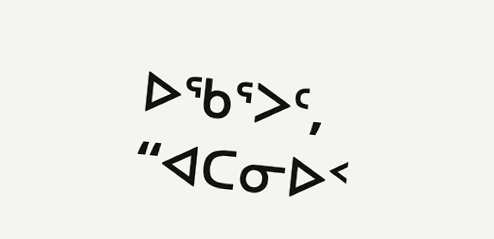ᐅᖃᕐᐳᑦ, “ᐊᑕᓂᐅᑉ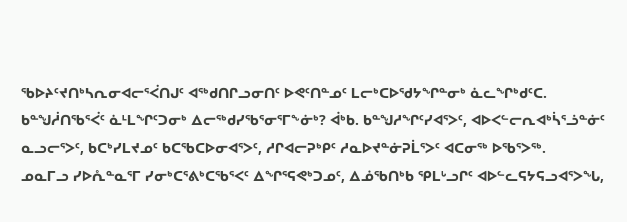ᖃᐅᔨᑦᔪᑎᒃᓴᕆᓂᐊᓕᕐᐹᑎᒍᑦ ᐊᖅᑯᑎᒋᓗᓂᑎᑦ ᐅᕙᑦᑎᓐᓄᑦ ᒪᓕᒃᑕᐅᖁᔭᖏᓐᓂᒃ ᓈᓚᖏᒃᑯᑦᑕ.
ᑲᓐᖑᓲᑎᖃᕐᐹᑦ ᓈᒻᒪᖏᑦᑐᓂᒃ ᐃᓕᖅᑯᓯᖃᕐᓂᕐᒥᖕᓃᒃ? ᐋᒃᑲ. ᑲᓐᖑᓱᖏᑦᓯᐊᕐᐳᑦ, ᐊᐅᐸᓪᓕᕆᐊᒃᓵᕐᓘᓐᓃᑦ ᓇᓗᓕᕐᐳᑦ, ᑲᑕᒃᓯᒪᔪᓄᑦ ᑲᑕᖃᑕᐅᓂᐊᕐᐳᑦ, ᓱᒋᐊᓕᕈᒃᑭᑦ ᓱᓇᐅᔪᓐᓃᕈᒫᕐᐳᑦ ᐊᑕᓂᖅ ᐅᖃᕐᐳᖅ.
ᓄᓇᒥᓗ ᓯᐅᕅᓐᓇᕐᒥ ᓯᓂᒃᑕᕐᕕᒃᑕᖃᕐᐸᑦ ᐃᖏᕐᕋᕙᒃᑐᓄᑦ, ᐃᓅᖃᑎᒃᑲ ᕿᒪᒡᓗᒋᑦ ᐊᐅᓪᓚᕋᔭᕋᓗᐊᕐᐳᖓ,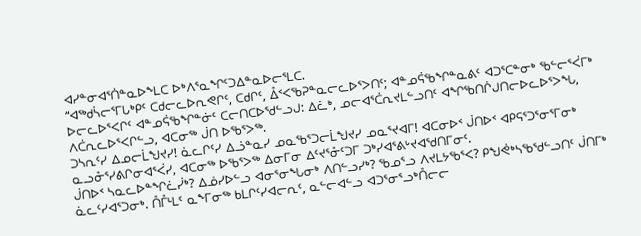ᐊᓯᓐᓂᐊᕐᑏᓐᓇᐅᖕᒪᑕ ᐅᒃᐱᕐᓇᖏᑦᑐᐃᓐᓇᐅᓕᕐᒪᑕ.
“ᐊᖅᑯᓵᓕᕐᒥᒐᒃᑭᑦ ᑕᑯᓕᓚᐅᕆᕙᒋᑦ, ᑕᑯᒋᑦ, ᐂᑉᐸᖃᕈᓐᓇᓕᓚᐅᕐᐳᑎᑦ; ᐊᓐᓄᕌᖃᖏᓐᓇᕕᑦ ᐊᑐᕐᑕᓐᓂᒃ ᖃᓪᓕᕐᐹᒥᒃ ᐅᓕᓚᐅᕐᐸᒋᑦ ᐊᓐᓄᕌᖃᖏᓐᓃᑦ ᑕᓕᑎᑕᐅᖁᓪᓗᒍ: ᐃᓛᒃ, ᓄᓕᐊᕐᑖᕆᔪᒪᓪᓗᑎᑦ ᐊᖏᖃᑎᒌᒍᑎᓕᐅᓚᐅᕐᐳᖓ, ᐱᑖᕆᓚᐅᕐᐸᒋᓪᓗ, ᐊᑕᓂᖅ ᒎᑎ ᐅᖃᕐᐳᖅ.
ᑐᓴᕆᑦᓯ ᐃᓄᓕᒫᖑᔪᓯ! ᓈᓚᒋᑦᓯ ᐃᓘᓐᓇᓯ ᓄᓇᖃᕐᑐᓕᒫᖑᔪᓯ ᓄᓇᕐᔪᐊᒥ! ᐊᑕᓂᐅᑉ ᒎᑎᐅᑉ ᐊᑭᕋᕐᑐᕐᓂᕐᒥᓂᒃ ᓇᓗᓁᕐᓯᕕᒋᓂᐊᕐᐹᓯ, ᐊᑕᓂᖅ ᐅᖃᕐᐳᖅ ᐃᓂᒥᓂ ᐃᑦᔪᕐᓁᑦᑐᒥ ᑐᒃᓯᐊᕐᕕᒡᔪᐊᖁᑎᒥᓂᑦ.
ᒎᑎᐅᑉ ᓴᓇᓚᐅᓐᖏᓛᓰᒃ? ᐃᓅᓯᐅᓪᓗ ᐊᓂᕐᓂᖓᓂᒃ ᐱᑎᓪᓗᓯᒃ? ᖃᓄᕐᓗ ᐱᔪᒪᔭᖃᕐᐸ? ᑭᖑᕚᒃᓴᖃᖁᓪᓗᑎᑦ ᒎᑎᒥᒃ ᓈᓚᑦᓯᐊᕐᑐᓂᒃ. ᑍᒤᒻᒪᑦ ᓇᖕᒥᓂᖅ ᑲᒪᒋᑦᓯᐊᓕᕆᑦ, ᓇᓪᓕᐊᓪᓗ ᐊᑐᕐᓂᕐᓗᒃᑍᓕᓕ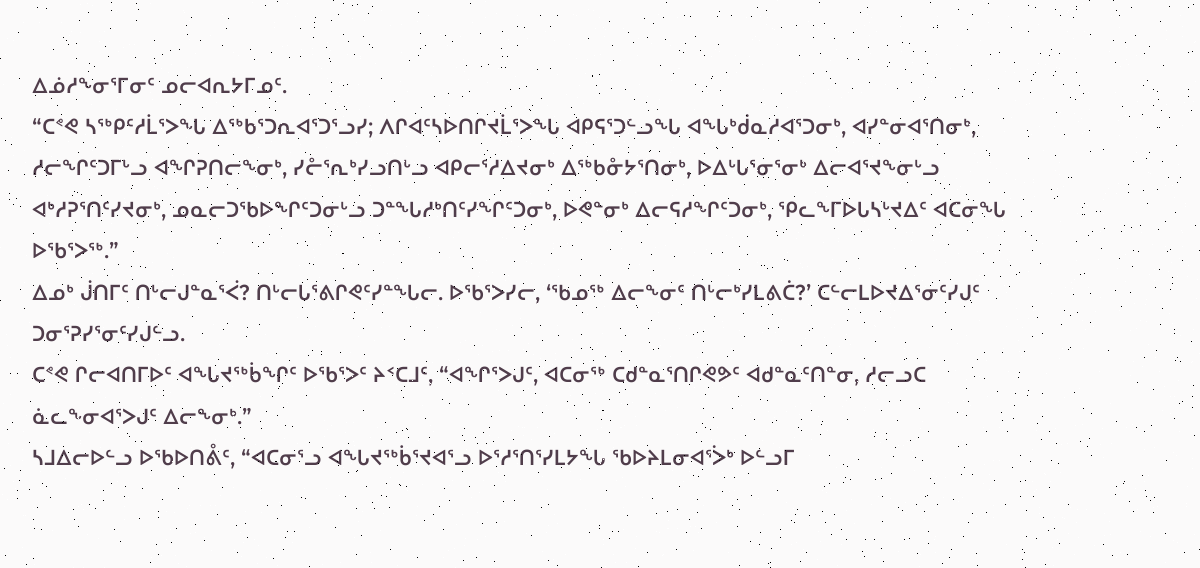ᐃᓅᓱᖕᓂᕐᒥᓂᑦ ᓄᓕᐊᕆᔭᒥᓄᑦ.
“ᑕᕝᕙ ᓴᖅᑭᑦᓱᒫᕐᐳᖓ ᐃᖅᑲᕐᑐᕆᐊᕐᑐᕐᓗᓯ; ᐱᒋᐊᑦᓴᐅᑎᒋᔪᒫᕐᐳᖓ ᐊᑭᕋᕐᑐᓪᓗᖓ ᐊᖓᒃᑰᓇᓱᐊᕐᑐᓂᒃ, ᐊᓯᓐᓂᐊᕐᑎᓂᒃ, ᓱᓕᖏᑦᑐᒥᒡᓗ ᐊᖏᕈᑎᓕᖕᓂᒃ, ᓯᓔᕐᕆᒃᓯᓗᑎᒡᓗ ᐊᑭᓕᕐᓱᐃᔪᓂᒃ ᐃᖅᑲᓁᔭᕐᑎᓂᒃ, ᐅᐃᒡᒐᕐᓂᕐᓂᒃ ᐃᓕᐊᕐᔪᖕᓂᒡᓗ ᐊᒃᓱᕈᕐᑎᑦᓯᔪᓂᒃ, ᓄᓇᓕᑐᖃᐅᖏᑦᑐᓂᒡᓗ ᑐᓐᖓᓱᒃᑎᑦᓯᖏᑦᑐᓂᒃ, ᐅᕙᓐᓂᒃ ᐃᓕᕋᓱᖏᑦᑐᓂᒃ, ᕿᓚᖕᒥᐅᒐᓴᒡᔪᐃᑦ ᐊᑕᓂᖓ ᐅᖃᕐᐳᖅ.”
ᐃᓄᒃ ᒎᑎᒥᑦ ᑎᒡᓕᒍᓐᓇᕐᐹ? ᑎᒡᓕᒐᕐᕕᒋᕙᑦᓯᓐᖓᓕ. ᐅᖃᕐᐳᓯᓕ, ‘ᖃᓄᖅ ᐃᓕᖕᓂᑦ ᑎᒡᓕᒃᓯᒪᕕᑖ?’ ᑕᓪᓕᒪᐅᔪᐃᕐᓂᑦᓯᒍᑦ ᑐᓂᕐᕈᓯᕐᓂᑦᓯᒍᓪᓗ.
ᑕᕝᕙ ᒋᓕᐊᑎᒥᐅᑦ ᐊᖓᔪᖅᑳᖏᑦ ᐅᖃᕐᐳᑦ ᔨᑉᑕᒧᑦ, “ᐊᖏᕐᐳᒍᑦ, ᐊᑕᓂᖅ ᑕᑯᓐᓇᕐᑎᒋᕙᕗᑦ ᐊᑯᓐᓇᑦᑎᓐᓂ, ᓱᓕᓗᑕ ᓈᓚᖕᓂᐊᕐᐳᒍᑦ ᐃᓕᖕᓂᒃ.”
ᓴᒧᐃᓕᐅᓪᓗ ᐅᖃᐅᑎᕔᑦ, “ᐊᑕᓂᕐᓗ ᐊᖓᔪᖅᑳᕐᔪᐊᕐᓗ ᐅᕐᓱᕐᑎᕐᓯᒪᔭᖓ ᖃᐅᔨᒪᓂᐊᕐᐴᒃ ᐅᓪᓗᒥ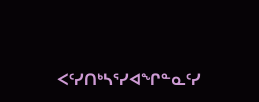ᐸᑦᓯᑎᒃᓴᕐᓯᐊᖏᓐᓇᑦᓯ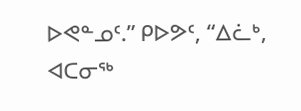ᐅᕙᓐᓄᑦ.” ᑭᐅᕗᑦ, “ᐃᓛᒃ, ᐊᑕᓂᖅ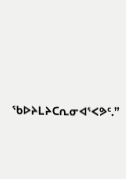ᖃᐅᔨᒪᔨᑕᕆᓂᐊᕐᐸᕗᑦ.”